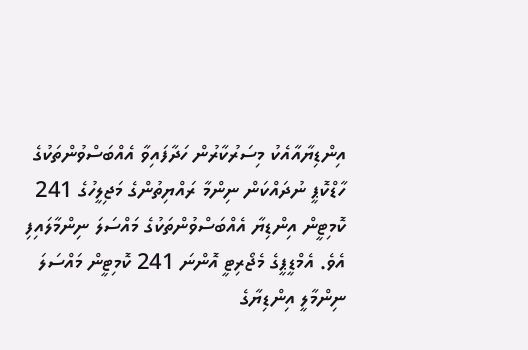އިންޑިޔާއާއެކު މިސަރުކާރުން ހަދާފައިވާ އެއްބަސްވުންތަކުގެ ހާޑްކޮޕީ ނުދައްކަން ނިންމާ ރައްޔިތުންގެ މަޖިލީހުގެ 241 ކޮމިޓީން އިންޑިޔާ އެއްބަސްވުންތަކުގެ މައްސަލަ ނިންމާލައިފި އެވެ. އެމްޑީޕީގެ މެޖޯރިޓީ އޮންނަ 241 ކޮމިޓީން މައްސަލަ ނިންމާލީ އިންޑިޔާގެ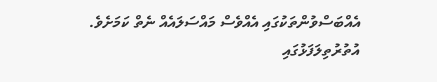އެއްބަސްވުންތަކުގައި އެއްވެސް މައްސަލައެއް ނެތް ކަމަށެވެ.
އުތުރުތިލަފަޅުގައި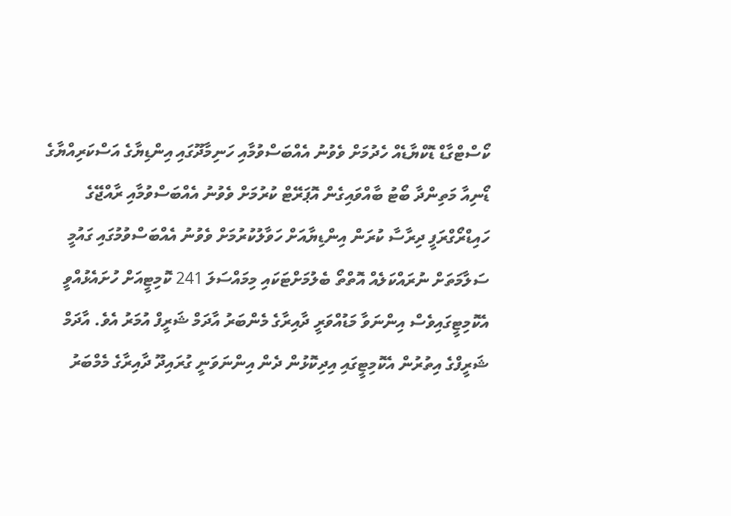ކޯސްޓްގާޑް ޑޮކްޔާޑެއް ހެދުމަށް ވެވުނު އެއްބަސްވުމާއި ހަނިމާދޫގައި އިންޑިޔާގެ އަސްކަރިއްޔާގެ ޑޯނިއާ މަތިންދާ ބޯޓު ބާއްވައިގެން އޮޕަރޭޓް ކުރުމަށް ވެވުނު އެއްބަސްވުމާއި ރާއްޖޭގެ ހައިޑްރޯގްރަފީ ދިރާސާ ކުރަން އިންޑިޔާއަށް ހަވާލުކުރުމަށް ވެވުނު އެއްބަސްވުމުގައި ގައުމީ ސަލާމަތަށް ނުރައްކަލެއް އޮތްތޯ ބެލުމަށްޓަކައި މިމައްސަލަ 241 ކޮމިޓީއަށް ހުށައެޅުއްވީ އެކޮމިޓީގައިވެސް އިންނަވާ މަޑުއްވަރީ ދާއިރާގެ މެންބަރު އާދަމް ޝަރީފް އުމަރު އެވެ. އާދަމް ޝަރީފްގެ އިތުރުން އެކޮމިޓީގައި އިދިކޮޅުން ދެން އިންނަވަނީ ގުރައިދޫ ދާއިރާގެ މެމްބަރު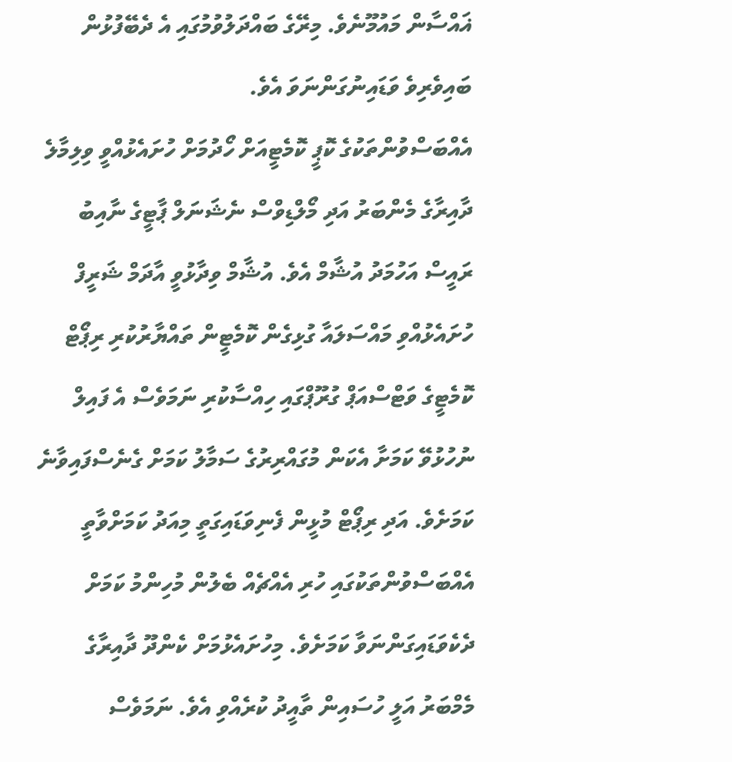ޣައްސާން މައުމޫނެވެ. މިރޭގެ ބައްދަލުވުމުގައި އެ ދެބޭފުޅުން ބައިވެރިވެ ވަޑައިނުގަންނަވަ އެވެ.
އެއްބަސްވުންތަކުގެ ކޮޕީ ކޮމެޓީއަށް ހޯދުމަށް ހުށައެޅުއްވީ ވިލިމާލެ ދާއިރާގެ މެންބަރު އަދި މޯލްޑިވްސް ނެޝަނަލް ޕާޓީގެ ނާއިބު ރައީސް އަހުމަދު އުޝާމް އެވެ. އުޝާމް ވިދާޅުވީ އާދަމް ޝަރީފް ހުށައެޅުއްވި މައްސަލައާ ގުޅިގެން ކޮމެޓީން ތައްޔާރުކުރި ރިޕޯޓް ކޮމެޓީގެ ވަޓްސްއަޕް ގުރޫޕްގައި ހިއްސާކުރި ނަމަވެސް އެ ފައިލް ނުހުޅުވޭ ކަމަށާ އެކަން މުގައްރިރުގެ ސަމާލު ކަމަށް ގެނެސްފައިވާނެ ކަމަށެވެ. އަދި ރިޕޯޓް މުޅީން ފެނިވަޑައިގަތީ މިއަދު ކަމަށްވާތީ އެއްބަސްވުންތަކުގައި ހުރި އެއްޗެއް ބެލުން މުހިންމު ކަމަށް ދެކެވަޑައިގަންނަވާ ކަމަށެވެ. މިހުށައެޅުމަށް ކެންދޫ ދާއިރާގެ މެމްބަރު އަލީ ހުސައިން ތާއީދު ކުރެއްވި އެވެ. ނަމަވެސް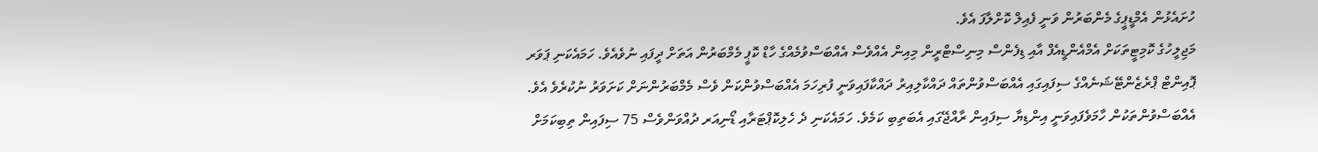ހުށައެޅުން އެމްޑީޕީގެ މެންބަރުން ވަނީ ފެއިލް ކޮށްލާފަ އެވެ.
މަޖިލީހުގެ ކޮމިޓީތަކަށް އެމްއެންޑީއެފް އާއި ޑިފެންސް މިނިސްޓްރީން މިއިން އެއްވެސް އެއްބަސްވުމެއްގެ ހާޑް ކޮޕީ މެމްބަރުން އަތަށް ދީފައި ނުވެއެވެ. ހަމައެކަނި ޕަވަރ ޕޮއިންޓް ޕްރެޒެންޓޭޝަނެއްގެ ސިފައިގައި އެއްބަސްވުންތައް ދައްކާލިއިރު ދައްކާފައިވަނީ ފުރިހަމަ އެއްބަސްވުންކަން ވެސް މެމްބަރުންނަށް ކަށަވަރު ނުކުރެވެ އެވެ. އެއްބަސްވުންތަކުން ހާމަވެފައިވަނީ އިންޑިޔާ ސިފައިން ރާއްޖޭގައި އެބަތިބި ކަމެވެ. ހަމައެކަނި ދެ ހެލިކޮޕްޓަރާއި ޑޯނިއަރ ދުއްވަންވެސް 75 ސިފައިން ތިބިކަމަށް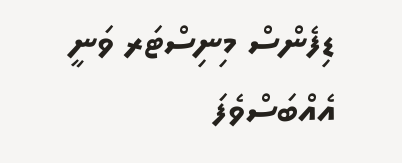ޑިފެންސް މިނިސްޓަރ ވަނީ އެއްބަސްވެފަ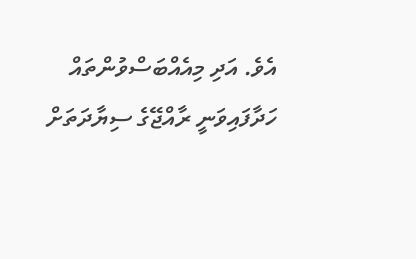އެވެ. އަދި މިއެއްބަސްވުންތައް ހަދާފައިވަނީ ރާއްޖޭގެ ސިޔާދަތަށް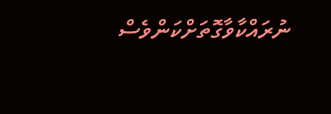ނުރައްކާވާގޮތަށްކަންވެސް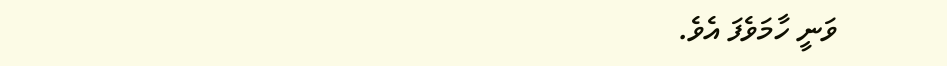ވަނީ ހާމަވެފަ އެވެ.